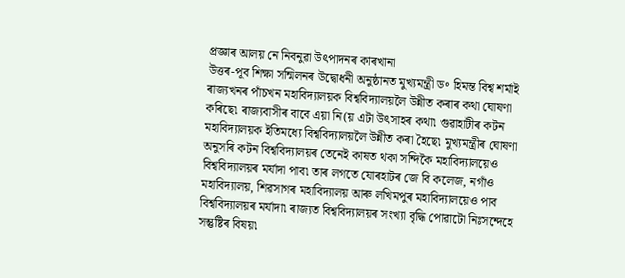প্ৰজ্ঞাৰ আলয় নে নিবনুৱা উৎপাদনৰ কাৰখানা
উত্তৰ-পূব শিক্ষা সন্মিলনৰ উদ্বোধনী অনুষ্ঠানত মুখ্যমন্ত্ৰী ড॰ হিমন্ত বিশ্ব শৰ্মাই ৰাজ্যখনৰ পাঁচখন মহাবিদ্যালয়ক বিশ্ববিদ্যালয়লৈ উন্নীত কৰাৰ কথা ঘোষণা কৰিছে৷ ৰাজ্যবাসীৰ বাবে এয়া নি(য় এটা উৎসাহৰ কথা৷ গুৱাহাটীৰ কটন মহাবিদ্যালয়ক ইতিমধ্যে বিশ্ববিদ্যালয়লৈ উন্নীত কৰা হৈছে৷ মুখ্যমন্ত্ৰীৰ ঘোষণা অনুসৰি কটন বিশ্ববিদ্যালয়ৰ তেনেই কাষত থকা সন্দিকৈ মহাবিদ্যালয়েও বিশ্ববিদ্যালয়ৰ মৰ্যাদা পাব৷ তাৰ লগতে যোৰহাটৰ জে বি কলেজ, নগাঁও মহাবিদ্যালয়, শিৱসাগৰ মহাবিদ্যালয় আৰু লখিমপুৰ মহাবিদ্যালয়েও পাব বিশ্ববিদ্যালয়ৰ মৰ্যাদা৷ ৰাজ্যত বিশ্ববিদ্যালয়ৰ সংখ্যা বৃদ্ধি পোৱাটো নিঃসন্দেহে সন্তুষ্টিৰ বিষয়৷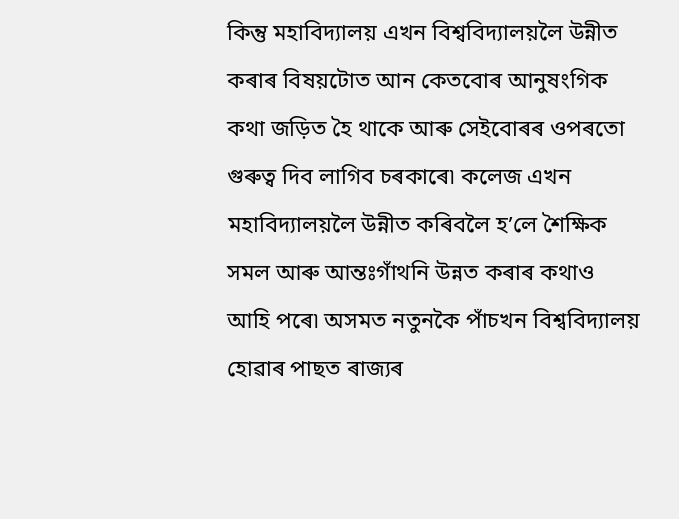কিন্তু মহাবিদ্যালয় এখন বিশ্ববিদ্যালয়লৈ উন্নীত কৰাৰ বিষয়টোত আন কেতবোৰ আনুষংগিক কথা জড়িত হৈ থাকে আৰু সেইবোৰৰ ওপৰতো গুৰুত্ব দিব লাগিব চৰকাৰে৷ কলেজ এখন মহাবিদ্যালয়লৈ উন্নীত কৰিবলৈ হ’লে শৈক্ষিক সমল আৰু আন্তঃগাঁথনি উন্নত কৰাৰ কথাও আহি পৰে৷ অসমত নতুনকৈ পাঁচখন বিশ্ববিদ্যালয় হোৱাৰ পাছত ৰাজ্যৰ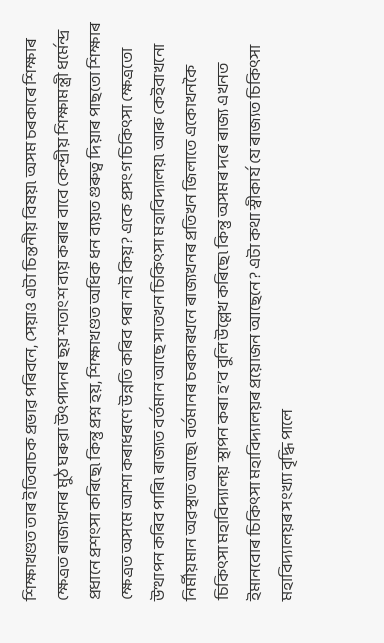শিক্ষাখণ্ডত তাৰ ইতিবাচক প্ৰভাৱ পৰিবনে, সেয়াও এটা চিন্তনীয় বিষয়৷ অসম চৰকাৰে শিক্ষাৰ ক্ষেত্ৰত ৰাজ্যখনৰ মুঠ ঘৰুৱা উৎপাদনৰ ছয় শতাংশ ব্যয় কৰাৰ বাবে কেন্দ্ৰীয় শিক্ষামন্ত্ৰী ধৰ্মেন্দ্ৰ প্ৰধানে প্ৰশংসা কৰিছে৷ কিন্তু প্ৰশ্ন হয়, শিক্ষাখণ্ডত অধিক ধন ব্যয়ত গুৰুত্ব দিয়াৰ পাছতো শিক্ষাৰ ক্ষেত্ৰত অসমে আশা কৰাধৰণে উন্নতি কৰিব পৰা নাই কিয়? একে প্ৰসংগ চিকিৎসা ক্ষেত্ৰতো উত্থাপন কৰিব পাৰি৷ ৰাজ্যত বৰ্তমান আছে সাতখন চিকিৎসা মহাবিদ্যালয়৷ আৰু কেইবাখনো নিৰ্মীয়মান অৱস্থাত আছে৷ বৰ্তমানৰ চৰকাৰখনে ৰাজ্যখনৰ প্ৰতিখন জিলাতে একোখনকৈ চিকিৎসা মহাবিদ্যালয় স্থাপন কৰা হ’ব বুলি উল্লেখ কৰিছে৷ কিন্তু অসমৰ দৰে ৰাজ্য এখনত ইমানবোৰ চিকিৎসা মহাবিদ্যালয়ৰ প্ৰয়োজন আছেনে? এটা কথা স্বীকাৰ্য যে ৰাজ্যত চিকিৎসা মহাবিদ্যালয়ৰ সংখ্যা বৃদ্ধি পালে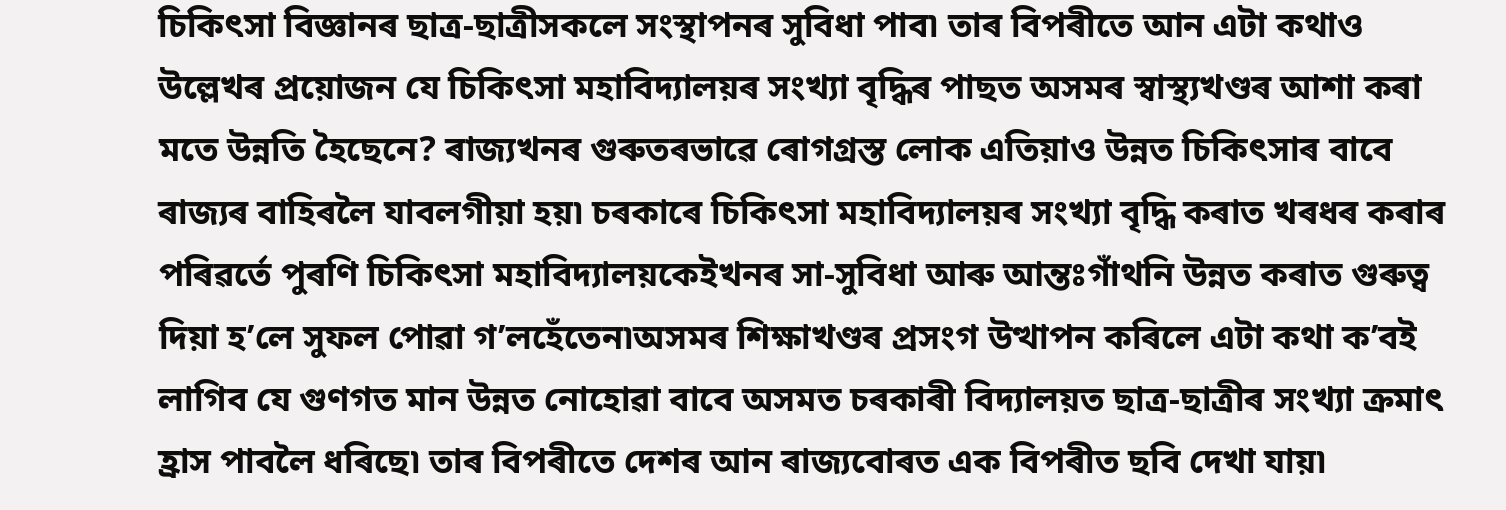চিকিৎসা বিজ্ঞানৰ ছাত্ৰ-ছাত্ৰীসকলে সংস্থাপনৰ সুবিধা পাব৷ তাৰ বিপৰীতে আন এটা কথাও উল্লেখৰ প্ৰয়োজন যে চিকিৎসা মহাবিদ্যালয়ৰ সংখ্যা বৃদ্ধিৰ পাছত অসমৰ স্বাস্থ্যখণ্ডৰ আশা কৰা মতে উন্নতি হৈছেনে? ৰাজ্যখনৰ গুৰুতৰভাৱে ৰোগগ্ৰস্ত লোক এতিয়াও উন্নত চিকিৎসাৰ বাবে ৰাজ্যৰ বাহিৰলৈ যাবলগীয়া হয়৷ চৰকাৰে চিকিৎসা মহাবিদ্যালয়ৰ সংখ্যা বৃদ্ধি কৰাত খৰধৰ কৰাৰ পৰিৱৰ্তে পুৰণি চিকিৎসা মহাবিদ্যালয়কেইখনৰ সা-সুবিধা আৰু আন্তঃগাঁথনি উন্নত কৰাত গুৰুত্ব দিয়া হ’লে সুফল পোৱা গ’লহেঁতেন৷অসমৰ শিক্ষাখণ্ডৰ প্ৰসংগ উত্থাপন কৰিলে এটা কথা ক’বই লাগিব যে গুণগত মান উন্নত নোহোৱা বাবে অসমত চৰকাৰী বিদ্যালয়ত ছাত্ৰ-ছাত্ৰীৰ সংখ্যা ক্ৰমাৎ হ্ৰাস পাবলৈ ধৰিছে৷ তাৰ বিপৰীতে দেশৰ আন ৰাজ্যবোৰত এক বিপৰীত ছবি দেখা যায়৷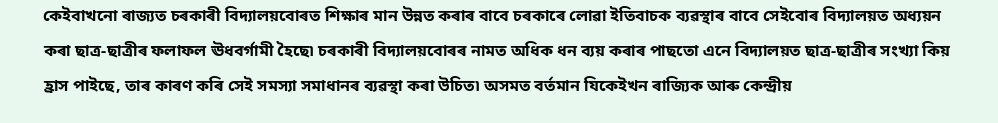কেইবাখনো ৰাজ্যত চৰকাৰী বিদ্যালয়বোৰত শিক্ষাৰ মান উন্নত কৰাৰ বাবে চৰকাৰে লোৱা ইতিবাচক ব্যৱস্থাৰ বাবে সেইবোৰ বিদ্যালয়ত অধ্যয়ন কৰা ছাত্ৰ-ছাত্ৰীৰ ফলাফল ঊধবৰ্গামী হৈছে৷ চৰকাৰী বিদ্যালয়বোৰৰ নামত অধিক ধন ব্যয় কৰাৰ পাছতো এনে বিদ্যালয়ত ছাত্ৰ-ছাত্ৰীৰ সংখ্যা কিয় হ্ৰাস পাইছে, তাৰ কাৰণ কৰি সেই সমস্যা সমাধানৰ ব্যৱস্থা কৰা উচিত৷ অসমত বৰ্তমান যিকেইখন ৰাজ্যিক আৰু কেন্দ্ৰীয়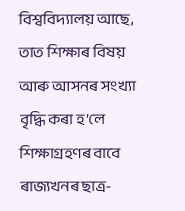বিশ্ববিদ্যালয় আছে, তাত শিক্ষাৰ বিষয় আৰু আসনৰ সংখ্যা বৃদ্ধি কৰা হ’লে শিক্ষাগ্ৰহণৰ বাবে ৰাজ্যখনৰ ছাত্ৰ-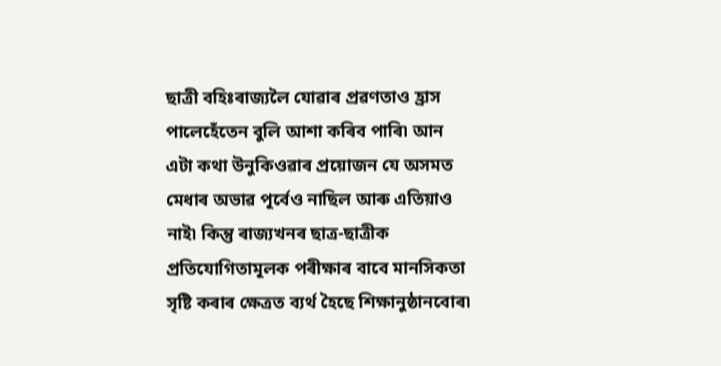ছাত্ৰী বহিঃৰাজ্যলৈ যোৱাৰ প্ৰৱণতাও হ্ৰাস পালেহেঁতেন বুলি আশা কৰিব পাৰি৷ আন এটা কথা উনুকিওৱাৰ প্ৰয়োজন যে অসমত মেধাৰ অভাৱ পূৰ্বেও নাছিল আৰু এতিয়াও নাই৷ কিন্তু ৰাজ্যখনৰ ছাত্ৰ-ছাত্ৰীক প্ৰতিযোগিতামূলক পৰীক্ষাৰ বাবে মানসিকতা সৃষ্টি কৰাৰ ক্ষেত্ৰত ব্যৰ্থ হৈছে শিক্ষানুষ্ঠানবোৰ৷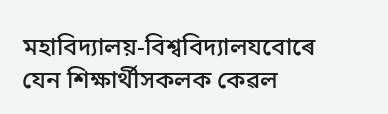মহাবিদ্যালয়-বিশ্ববিদ্যালযবোৰে যেন শিক্ষাৰ্থীসকলক কেৱল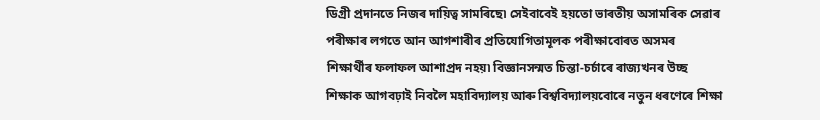ডিগ্ৰী প্ৰদানতে নিজৰ দায়িত্ব সামৰিছে৷ সেইবাবেই হয়তো ভাৰতীয় অসামৰিক সেৱাৰ পৰীক্ষাৰ লগতে আন আগশাৰীৰ প্ৰতিযোগিতামূলক পৰীক্ষাবোৰত অসমৰ শিক্ষাৰ্থীৰ ফলাফল আশাপ্ৰদ নহয়৷ বিজ্ঞানসন্মত চিন্তা-চৰ্চাৰে ৰাজ্যখনৰ উচ্ছ শিক্ষাক আগবঢ়াই নিবলৈ মহাবিদ্যালয় আৰু বিশ্ববিদ্যালয়বোৰে নতুন ধৰণেৰে শিক্ষা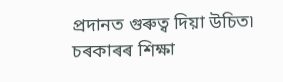প্ৰদানত গুৰুত্ব দিয়া উচিত৷ চৰকাৰৰ শিক্ষা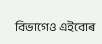বিভাগেও এইবোৰ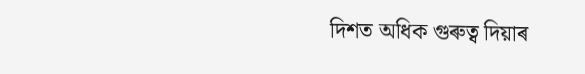দিশত অধিক গুৰুত্ব দিয়াৰ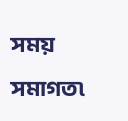সময় সমাগত৷